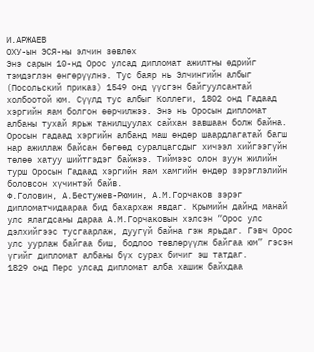И.АРЖАЕВ
ОХУ-ын ЭСЯ-ны элчин зөвлөх
Энэ сарын 10-нд Орос улсад дипломат ажилтны өдрийг тэмдэглэн өнгөрүүлнэ. Тус баяр нь Элчингийн албыг (Посольский приказ) 1549 онд үүсгэн байгуулсантай холбоотой юм. Сүүлд тус албыг Коллеги, 1802 онд Гадаад хэргийн яам болгон өөрчилжээ. Энэ нь Оросын дипломат албаны тухай ярьж танилцуулах сайхан завшаан болж байна.
Оросын гадаад хэргийн албанд маш өндөр шаардлагатай багш нар ажиллаж байсан бөгөөд суралцагсдыг хичээл хийгээгүйн төлөө хатуу шийтгэдэг байжээ. Тиймээс олон зуун жилийн турш Оросын Гадаад хэргийн яам хамгийн өндөр зэрэглэлийн боловсон хүчинтэй байв.
Ф.Головин, А.Бестужев-Рюмин, А.М.Горчаков зэрэг дипломатчидаараа бид бахархаж явдаг. Крымийн дайнд манай улс ялагдсаны дараа А.М.Горчаковын хэлсэн “Орос улс дэлхийгээс тусгаарлаж, дуугүй байна гэж ярьдаг. Гэвч Орос улс уурлаж байгаа биш, бодлоо төвлөрүүлж байгаа юм” гэсэн үгийг дипломат албаны бүх сурах бичиг эш татдаг.
1829 онд Перс улсад дипломат алба хашиж байхдаа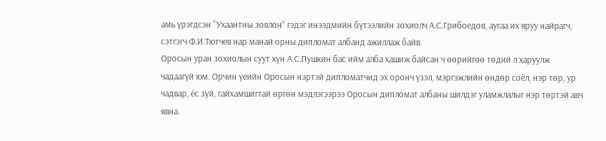амь үрэгдсэн “Ухаантны зовлон” гэдэг инээдмийн бүтээлийн зохиолч А.С.Грибоедов, аугаа их яруу найрагч, сэтгэгч Ф.И.Тютчев нар манай орны дипломат албанд ажиллаж байв.
Оросын уран зохиолын суут хүн А.С.Пушкин бас ийм алба хашиж байсан ч өөрийгөө төдий л харуулж чадаагүй юм. Орчин үеийн Оросын нэртэй дипломатчид эх оронч үзэл, мэргэжлийн өндөр соёл, нэр төр, ур чадвар, ёс зүй, гайхамшигтай өргөн мэдлэгээрээ Оросын дипломат албаны шилдэг уламжлалыг нэр төртэй авч явна.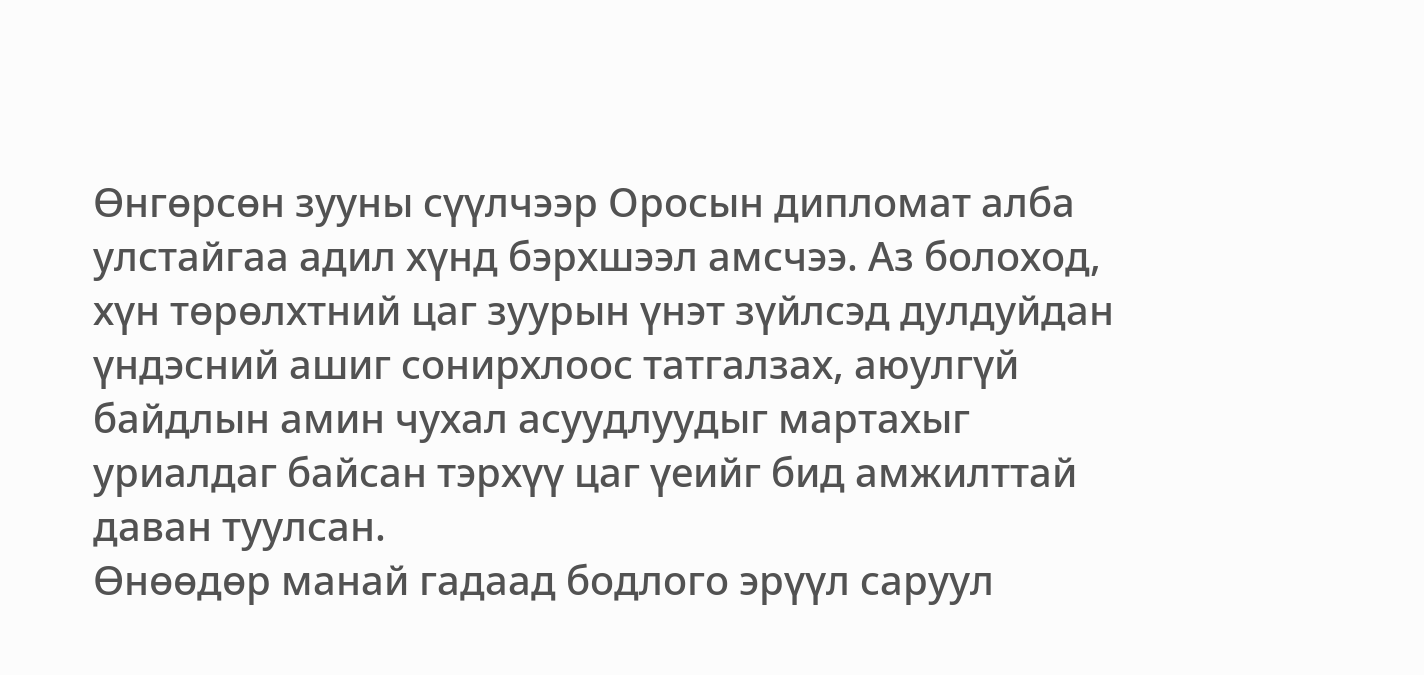Өнгөрсөн зууны сүүлчээр Оросын дипломат алба улстайгаа адил хүнд бэрхшээл амсчээ. Аз болоход, хүн төрөлхтний цаг зуурын үнэт зүйлсэд дулдуйдан үндэсний ашиг сонирхлоос татгалзах, аюулгүй байдлын амин чухал асуудлуудыг мартахыг уриалдаг байсан тэрхүү цаг үеийг бид амжилттай даван туулсан.
Өнөөдөр манай гадаад бодлого эрүүл саруул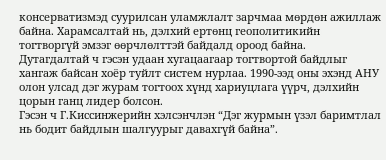консерватизмэд суурилсан уламжлалт зарчмаа мөрдөн ажиллаж байна. Харамсалтай нь, дэлхий ертөнц геополитикийн тогтворгүй эмзэг өөрчлөлттэй байдалд ороод байна.
Дутагдалтай ч гэсэн удаан хугацаагаар тогтвортой байдлыг хангаж байсан хоёр туйлт систем нурлаа. 1990-ээд оны эхэнд АНУ олон улсад дэг журам тогтоох хүнд хариуцлага үүрч, дэлхийн цорын ганц лидер болсон.
Гэсэн ч Г.Киссинжерийн хэлсэнчлэн “Дэг журмын үзэл баримтлал нь бодит байдлын шалгуурыг давахгүй байна”.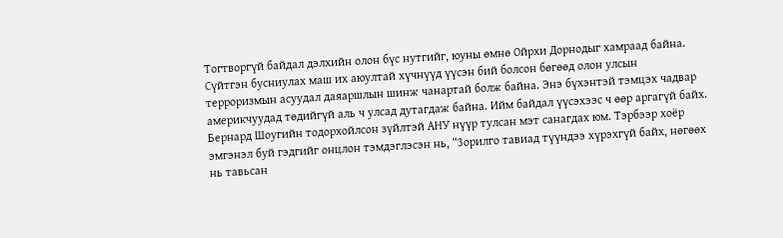Тогтворгүй байдал дэлхийн олон бүс нутгийг, юуны өмнө Ойрхи Дорнодыг хамраад байна.
Сүйтгэн бусниулах маш их аюултай хүчнүүд үүсэн бий болсон бөгөөд олон улсын терроризмын асуудал даяаршлын шинж чанартай болж байна. Энэ бүхэнтэй тэмцэх чадвар америкчуудад төдийгүй аль ч улсад дутагдаж байна. Ийм байдал үүсэхээс ч өөр аргагүй байх.
Бернард Шоугийн тодорхойлсон зүйлтэй АНУ нүүр тулсан мэт санагдах юм. Тэрбээр хоёр эмгэнэл буй гэдгийг онцлон тэмдэглэсэн нь, “3орилго тавиад түүндээ хүрэхгүй байх, нөгөөх нь тавьсан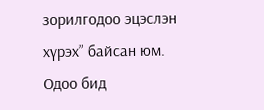зорилгодоо эцэслэн хүрэх” байсан юм.
Одоо бид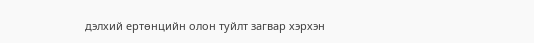дэлхий ертөнцийн олон туйлт загвар хэрхэн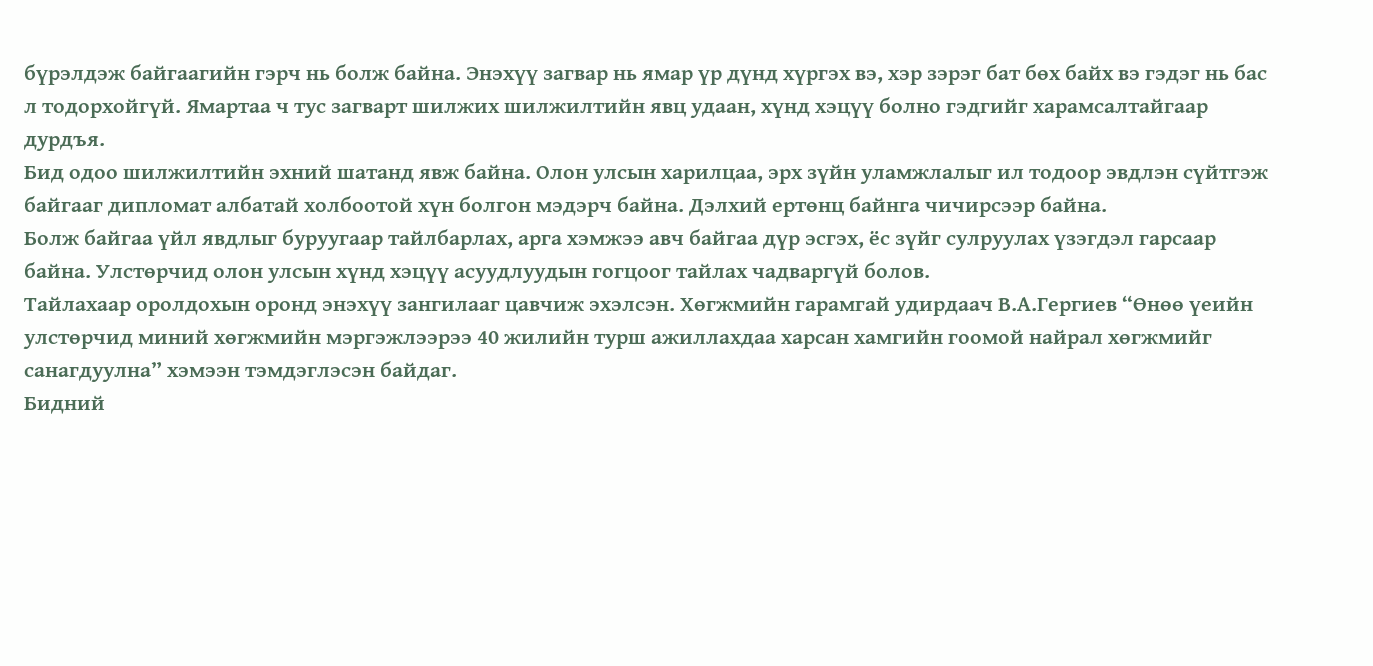бүрэлдэж байгаагийн гэрч нь болж байна. Энэхүү загвар нь ямар үр дүнд хүргэх вэ, хэр зэрэг бат бөх байх вэ гэдэг нь бас л тодорхойгүй. Ямартаа ч тус загварт шилжих шилжилтийн явц удаан, хүнд хэцүү болно гэдгийг харамсалтайгаар дурдъя.
Бид одоо шилжилтийн эхний шатанд явж байна. Олон улсын харилцаа, эрх зүйн уламжлалыг ил тодоор эвдлэн сүйтгэж байгааг дипломат албатай холбоотой хүн болгон мэдэрч байна. Дэлхий ертөнц байнга чичирсээр байна.
Болж байгаа үйл явдлыг буруугаар тайлбарлах, арга хэмжээ авч байгаа дүр эсгэх, ёс зүйг сулруулах үзэгдэл гарсаар байна. Улстөрчид олон улсын хүнд хэцүү асуудлуудын гогцоог тайлах чадваргүй болов.
Тайлахаар оролдохын оронд энэхүү зангилааг цавчиж эхэлсэн. Хөгжмийн гарамгай удирдаач В.А.Гергиев “Өнөө үеийн улстөрчид миний хөгжмийн мэргэжлээрээ 40 жилийн турш ажиллахдаа харсан хамгийн гоомой найрал хөгжмийг санагдуулна” хэмээн тэмдэглэсэн байдаг.
Бидний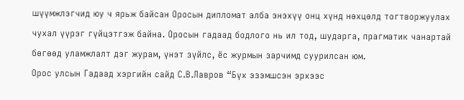шүүмжлэгчид юу ч ярьж байсан Оросын дипломат алба энэхүү онц хүнд нөхцөлд тогтворжуулах чухал үүрэг гүйцэтгэж байна. Оросын гадаад бодлого нь ил тод, шударга, прагматик чанартай бөгөөд уламжлалт дэг журам, үнэт зүйлс, ёс журмын зарчимд суурилсан юм.
Орос улсын Гадаад хэргийн сайд С.В.Лавров “Бүх эзэмшсэн эрхээс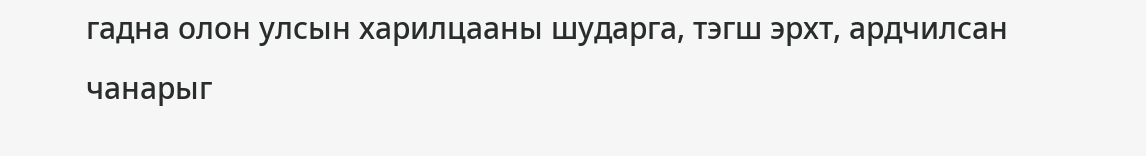гадна олон улсын харилцааны шударга, тэгш эрхт, ардчилсан чанарыг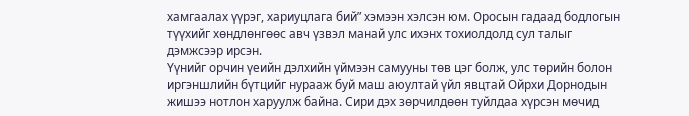хамгаалах үүрэг, хариуцлага бий” хэмээн хэлсэн юм. Оросын гадаад бодлогын түүхийг хөндлөнгөөс авч үзвэл манай улс ихэнх тохиолдолд сул талыг дэмжсээр ирсэн.
Үүнийг орчин үеийн дэлхийн үймээн самууны төв цэг болж, улс төрийн болон иргэншлийн бүтцийг нурааж буй маш аюултай үйл явцтай Ойрхи Дорнодын жишээ нотлон харуулж байна. Сири дэх зөрчилдөөн туйлдаа хүрсэн мөчид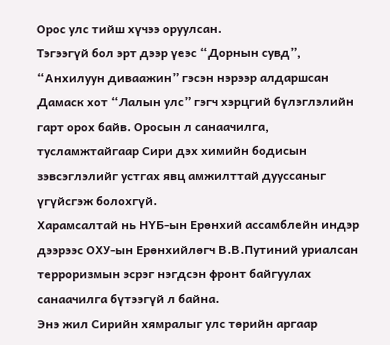Орос улс тийш хүчээ оруулсан.
Тэгээгүй бол эрт дээр үеэс “Дорнын сувд”, “Анхилуун диваажин” гэсэн нэрээр алдаршсан Дамаск хот “Лалын улс” гэгч хэрцгий бүлэглэлийн гарт орох байв. Оросын л санаачилга, тусламжтайгаар Сири дэх химийн бодисын зэвсэглэлийг устгах явц амжилттай дууссаныг үгүйсгэж болохгүй.
Харамсалтай нь НҮБ-ын Ерөнхий ассамблейн индэр дээрээс ОХУ-ын Ерөнхийлөгч В.В.Путиний уриалсан терроризмын эсрэг нэгдсэн фронт байгуулах санаачилга бүтээгүй л байна.
Энэ жил Сирийн хямралыг улс төрийн аргаар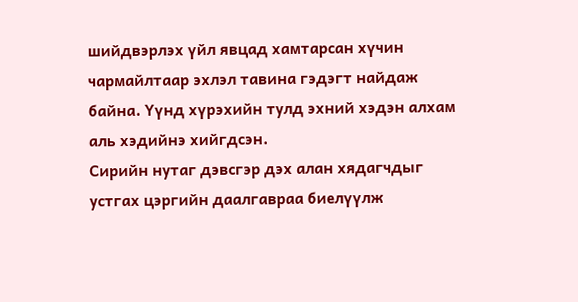шийдвэрлэх үйл явцад хамтарсан хүчин чармайлтаар эхлэл тавина гэдэгт найдаж байна. Үүнд хүрэхийн тулд эхний хэдэн алхам аль хэдийнэ хийгдсэн.
Сирийн нутаг дэвсгэр дэх алан хядагчдыг устгах цэргийн даалгавраа биелүүлж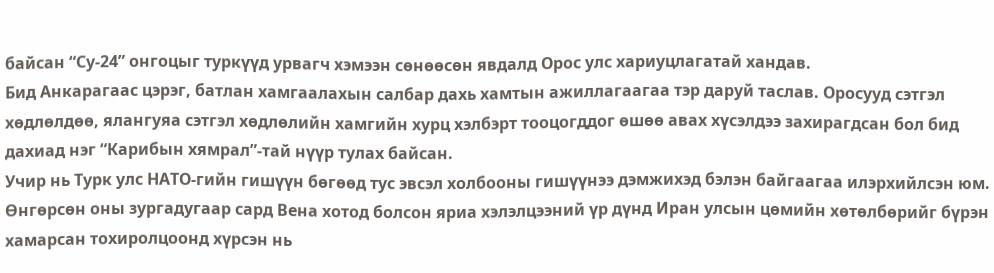байсан “Су-24” онгоцыг туркүүд урвагч хэмээн сөнөөсөн явдалд Орос улс хариуцлагатай хандав.
Бид Анкарагаас цэрэг, батлан хамгаалахын салбар дахь хамтын ажиллагаагаа тэр даруй таслав. Оросууд сэтгэл хөдлөлдөө, ялангуяа сэтгэл хөдлөлийн хамгийн хурц хэлбэрт тооцогддог өшөө авах хүсэлдээ захирагдсан бол бид дахиад нэг “Карибын хямрал”-тай нүүр тулах байсан.
Учир нь Турк улс НАТО-гийн гишүүн бөгөөд тус эвсэл холбооны гишүүнээ дэмжихэд бэлэн байгаагаа илэрхийлсэн юм.
Өнгөрсөн оны зургадугаар сард Вена хотод болсон яриа хэлэлцээний үр дүнд Иран улсын цөмийн хөтөлбөрийг бүрэн хамарсан тохиролцоонд хүрсэн нь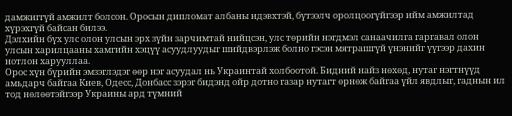дамжиггүй амжилт болсон. Оросын дипломат албаны идэвхтэй, бүтээлч оролцоогүйгээр ийм амжилтад хүрэхгүй байсан билээ.
Дэлхийн бүх улс олон улсын эрх зүйн зарчимтай нийцсэн, улс төрийн нэгдмэл санаачилга гаргавал олон улсын харилцааны хамгийн хэцүү асуудлуудыг шийдвэрлэж болно гэсэн мятрашгүй үнэнийг үүгээр дахин нотлон харууллаа.
Орос хүн бүрийн эмзэглэдэг өөр нэг асуудал нь Украинтай холбоотой. Бидний найз нөхөд, нутаг нэгтнүүд амьдарч байгаа Киев, Одесс, Донбасс зэрэг бидэнд ойр дотно газар нутагт өрнөж байгаа үйл явдлыг, гаднын ил тод нөлөөтэйгээр Украины ард түмний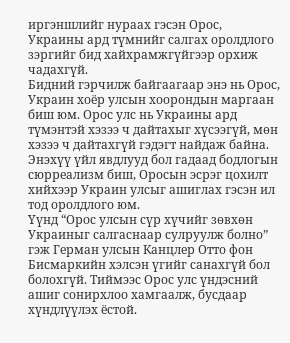иргэншлийг нураах гэсэн Орос, Украины ард түмнийг салгах оролдлого зэргийг бид хайхрамжгүйгээр орхиж чадахгүй.
Бидний гэрчилж байгаагаар энэ нь Орос, Украин хоёр улсын хоорондын маргаан биш юм. Орос улс нь Украины ард түмэнтэй хэзээ ч дайтахыг хүсээгүй, мөн хэзээ ч дайтахгүй гэдэгт найдаж байна. Энэхүү үйл явдлууд бол гадаад бодлогын сюрреализм биш, Оросын эсрэг цохилт хийхээр Украин улсыг ашиглах гэсэн ил тод оролдлого юм.
Үүнд “Орос улсын сүр хүчийг зөвхөн Украиныг салгаснаар сулруулж болно” гэж Герман улсын Канцлер Отто фон Бисмаркийн хэлсэн үгийг санахгүй бол болохгүй. Тиймээс Орос улс үндэсний ашиг сонирхлоо хамгаалж, бусдаар хүндлүүлэх ёстой.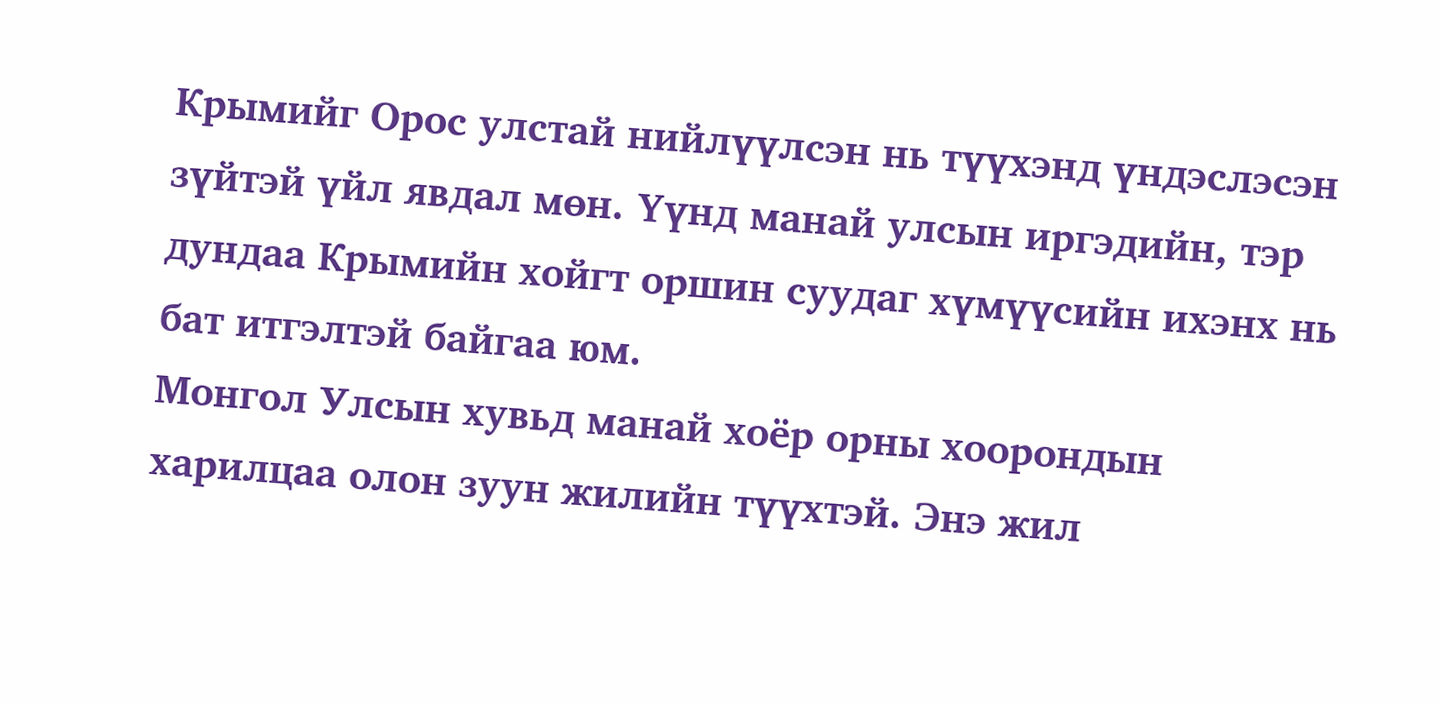Крымийг Орос улстай нийлүүлсэн нь түүхэнд үндэслэсэн зүйтэй үйл явдал мөн. Үүнд манай улсын иргэдийн, тэр дундаа Крымийн хойгт оршин суудаг хүмүүсийн ихэнх нь бат итгэлтэй байгаа юм.
Монгол Улсын хувьд манай хоёр орны хоорондын харилцаа олон зуун жилийн түүхтэй. Энэ жил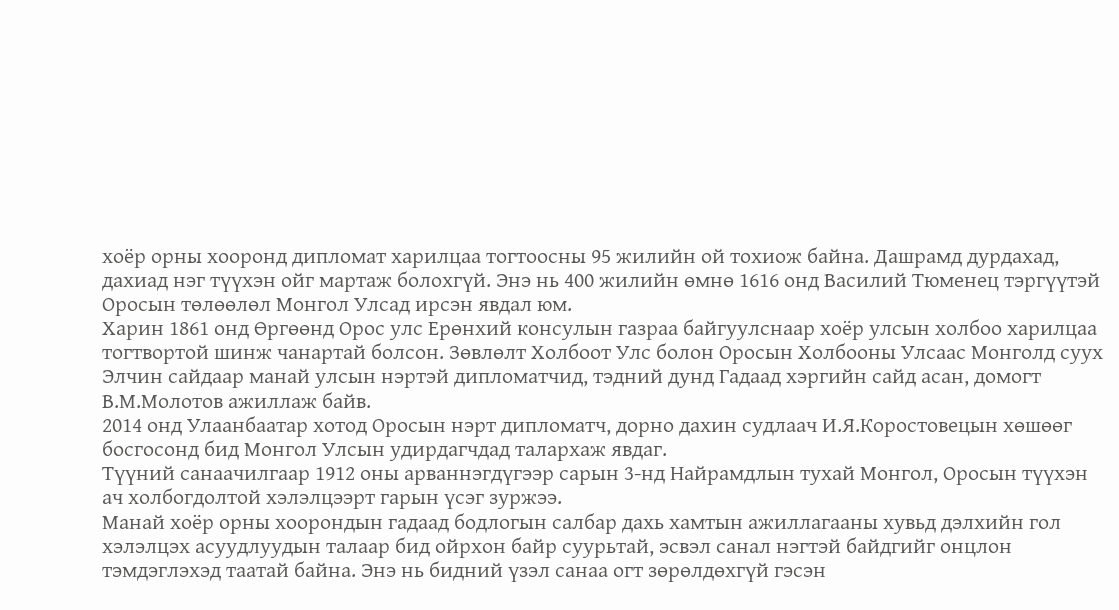хоёр орны хооронд дипломат харилцаа тогтоосны 95 жилийн ой тохиож байна. Дашрамд дурдахад, дахиад нэг түүхэн ойг мартаж болохгүй. Энэ нь 400 жилийн өмнө 1616 онд Василий Тюменец тэргүүтэй Оросын төлөөлөл Монгол Улсад ирсэн явдал юм.
Харин 1861 онд Өргөөнд Орос улс Ерөнхий консулын газраа байгуулснаар хоёр улсын холбоо харилцаа тогтвортой шинж чанартай болсон. Зөвлөлт Холбоот Улс болон Оросын Холбооны Улсаас Монголд суух Элчин сайдаар манай улсын нэртэй дипломатчид, тэдний дунд Гадаад хэргийн сайд асан, домогт В.М.Молотов ажиллаж байв.
2014 онд Улаанбаатар хотод Оросын нэрт дипломатч, дорно дахин судлаач И.Я.Коростовецын хөшөөг босгосонд бид Монгол Улсын удирдагчдад талархаж явдаг.
Түүний санаачилгаар 1912 оны арваннэгдүгээр сарын 3-нд Найрамдлын тухай Монгол, Оросын түүхэн ач холбогдолтой хэлэлцээрт гарын үсэг зуржээ.
Манай хоёр орны хоорондын гадаад бодлогын салбар дахь хамтын ажиллагааны хувьд дэлхийн гол хэлэлцэх асуудлуудын талаар бид ойрхон байр суурьтай, эсвэл санал нэгтэй байдгийг онцлон тэмдэглэхэд таатай байна. Энэ нь бидний үзэл санаа огт зөрөлдөхгүй гэсэн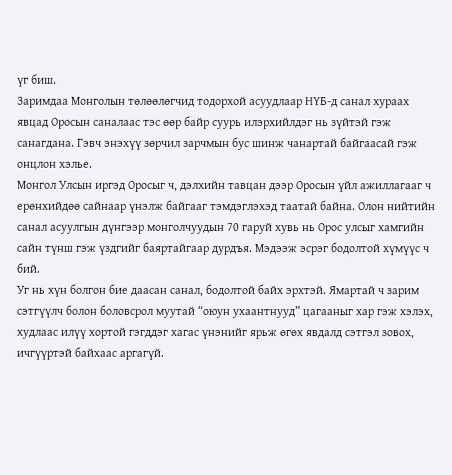үг биш.
Заримдаа Монголын төлөөлөгчид тодорхой асуудлаар НҮБ-д санал хураах явцад Оросын саналаас тэс өөр байр суурь илэрхийлдэг нь зүйтэй гэж санагдана. Гэвч энэхүү зөрчил зарчмын бус шинж чанартай байгаасай гэж онцлон хэлье.
Монгол Улсын иргэд Оросыг ч, дэлхийн тавцан дээр Оросын үйл ажиллагааг ч ерөнхийдөө сайнаар үнэлж байгааг тэмдэглэхэд таатай байна. Олон нийтийн санал асуулгын дүнгээр монголчуудын 70 гаруй хувь нь Орос улсыг хамгийн сайн түнш гэж үздгийг баяртайгаар дурдъя. Мэдээж эсрэг бодолтой хүмүүс ч бий.
Уг нь хүн болгон бие даасан санал, бодолтой байх эрхтэй. Ямартай ч зарим сэтгүүлч болон боловсрол муутай “оюун ухаантнууд” цагааныг хар гэж хэлэх, худлаас илүү хортой гэгддэг хагас үнэнийг ярьж өгөх явдалд сэтгэл зовох, ичгүүртэй байхаас аргагүй.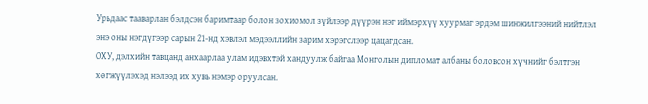Урьдаас тааварлан бэлдсэн баримтаар болон зохиомол зүйлээр дүүрэн нэг иймэрхүү хуурмаг эрдэм шинжилгээний нийтлэл энэ оны нэгдүгээр сарын 21-нд хэвлэл мэдээллийн зарим хэрэгслээр цацагдсан.
ОХУ, дэлхийн тавцанд анхаарлаа улам идэвхтэй хандуулж байгаа Монголын дипломат албаны боловсон хүчнийг бэлтгэн хөгжүүлэхэд нэлээд их хувь нэмэр оруулсан.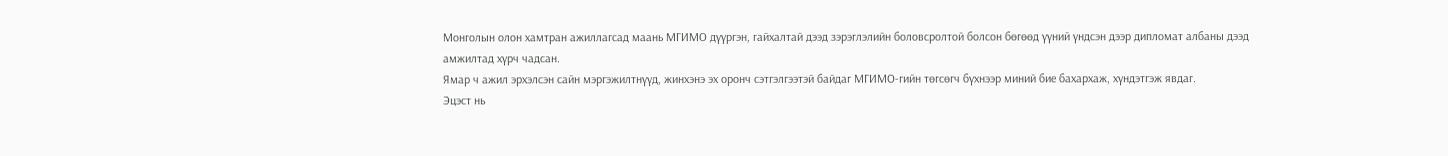Монголын олон хамтран ажиллагсад маань МГИМО дүүргэн, гайхалтай дээд зэрэглэлийн боловсролтой болсон бөгөөд үүний үндсэн дээр дипломат албаны дээд амжилтад хүрч чадсан.
Ямар ч ажил эрхэлсэн сайн мэргэжилтнүүд, жинхэнэ эх оронч сэтгэлгээтэй байдаг МГИМО-гийн төгсөгч бүхнээр миний бие бахархаж, хүндэтгэж явдаг.
Эцэст нь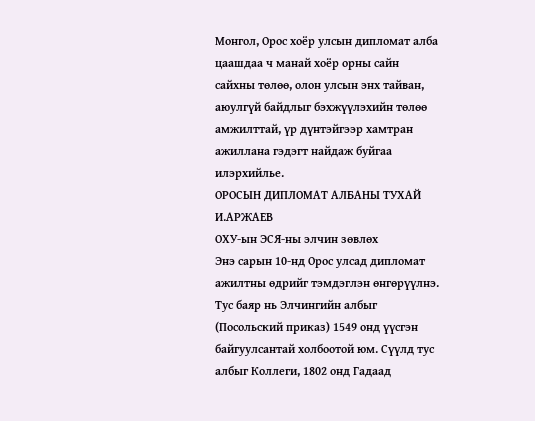Монгол, Орос хоёр улсын дипломат алба цаашдаа ч манай хоёр орны сайн сайхны төлөө, олон улсын энх тайван, аюулгүй байдлыг бэхжүүлэхийн төлөө амжилттай, үр дүнтэйгээр хамтран ажиллана гэдэгт найдаж буйгаа илэрхийлье.
ОРОСЫН ДИПЛОМАТ АЛБАНЫ ТУХАЙ
И.АРЖАЕВ
ОХУ-ын ЭСЯ-ны элчин зөвлөх
Энэ сарын 10-нд Орос улсад дипломат ажилтны өдрийг тэмдэглэн өнгөрүүлнэ. Тус баяр нь Элчингийн албыг (Посольский приказ) 1549 онд үүсгэн байгуулсантай холбоотой юм. Сүүлд тус албыг Коллеги, 1802 онд Гадаад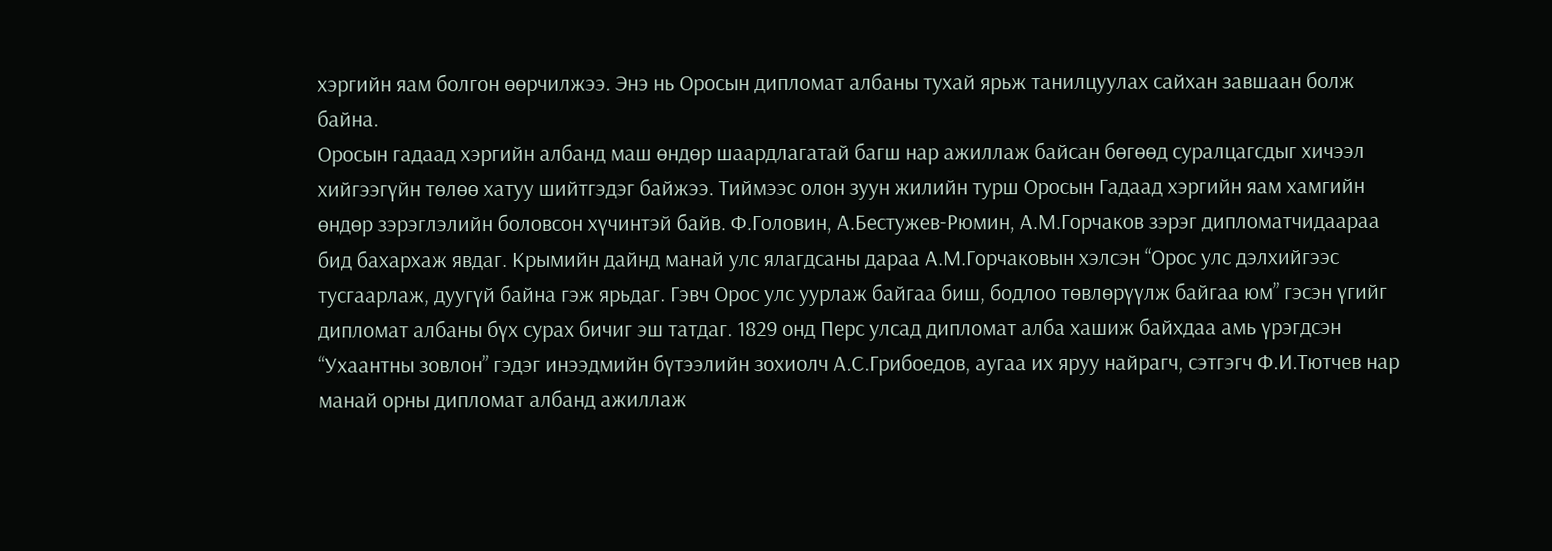хэргийн яам болгон өөрчилжээ. Энэ нь Оросын дипломат албаны тухай ярьж танилцуулах сайхан завшаан болж байна.
Оросын гадаад хэргийн албанд маш өндөр шаардлагатай багш нар ажиллаж байсан бөгөөд суралцагсдыг хичээл хийгээгүйн төлөө хатуу шийтгэдэг байжээ. Тиймээс олон зуун жилийн турш Оросын Гадаад хэргийн яам хамгийн өндөр зэрэглэлийн боловсон хүчинтэй байв. Ф.Головин, А.Бестужев-Рюмин, А.М.Горчаков зэрэг дипломатчидаараа бид бахархаж явдаг. Крымийн дайнд манай улс ялагдсаны дараа А.М.Горчаковын хэлсэн “Орос улс дэлхийгээс тусгаарлаж, дуугүй байна гэж ярьдаг. Гэвч Орос улс уурлаж байгаа биш, бодлоо төвлөрүүлж байгаа юм” гэсэн үгийг дипломат албаны бүх сурах бичиг эш татдаг. 1829 онд Перс улсад дипломат алба хашиж байхдаа амь үрэгдсэн “Ухаантны зовлон” гэдэг инээдмийн бүтээлийн зохиолч А.С.Грибоедов, аугаа их яруу найрагч, сэтгэгч Ф.И.Тютчев нар манай орны дипломат албанд ажиллаж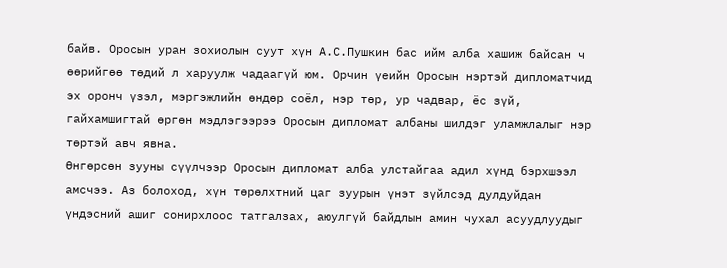байв. Оросын уран зохиолын суут хүн А.С.Пушкин бас ийм алба хашиж байсан ч өөрийгөө төдий л харуулж чадаагүй юм. Орчин үеийн Оросын нэртэй дипломатчид эх оронч үзэл, мэргэжлийн өндөр соёл, нэр төр, ур чадвар, ёс зүй, гайхамшигтай өргөн мэдлэгээрээ Оросын дипломат албаны шилдэг уламжлалыг нэр төртэй авч явна.
Өнгөрсөн зууны сүүлчээр Оросын дипломат алба улстайгаа адил хүнд бэрхшээл амсчээ. Аз болоход, хүн төрөлхтний цаг зуурын үнэт зүйлсэд дулдуйдан үндэсний ашиг сонирхлоос татгалзах, аюулгүй байдлын амин чухал асуудлуудыг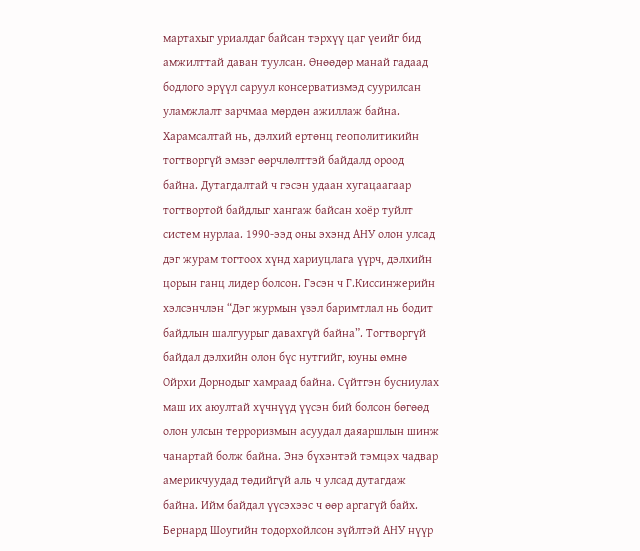мартахыг уриалдаг байсан тэрхүү цаг үеийг бид амжилттай даван туулсан. Өнөөдөр манай гадаад бодлого эрүүл саруул консерватизмэд суурилсан уламжлалт зарчмаа мөрдөн ажиллаж байна. Харамсалтай нь, дэлхий ертөнц геополитикийн тогтворгүй эмзэг өөрчлөлттэй байдалд ороод байна. Дутагдалтай ч гэсэн удаан хугацаагаар тогтвортой байдлыг хангаж байсан хоёр туйлт систем нурлаа. 1990-ээд оны эхэнд АНУ олон улсад дэг журам тогтоох хүнд хариуцлага үүрч, дэлхийн цорын ганц лидер болсон. Гэсэн ч Г.Киссинжерийн хэлсэнчлэн “Дэг журмын үзэл баримтлал нь бодит байдлын шалгуурыг давахгүй байна”. Тогтворгүй байдал дэлхийн олон бүс нутгийг, юуны өмнө Ойрхи Дорнодыг хамраад байна. Сүйтгэн бусниулах маш их аюултай хүчнүүд үүсэн бий болсон бөгөөд олон улсын терроризмын асуудал даяаршлын шинж чанартай болж байна. Энэ бүхэнтэй тэмцэх чадвар америкчуудад төдийгүй аль ч улсад дутагдаж байна. Ийм байдал үүсэхээс ч өөр аргагүй байх. Бернард Шоугийн тодорхойлсон зүйлтэй АНУ нүүр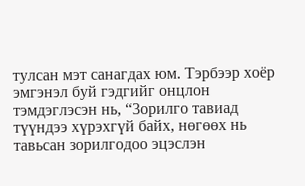тулсан мэт санагдах юм. Тэрбээр хоёр эмгэнэл буй гэдгийг онцлон тэмдэглэсэн нь, “3орилго тавиад түүндээ хүрэхгүй байх, нөгөөх нь тавьсан зорилгодоо эцэслэн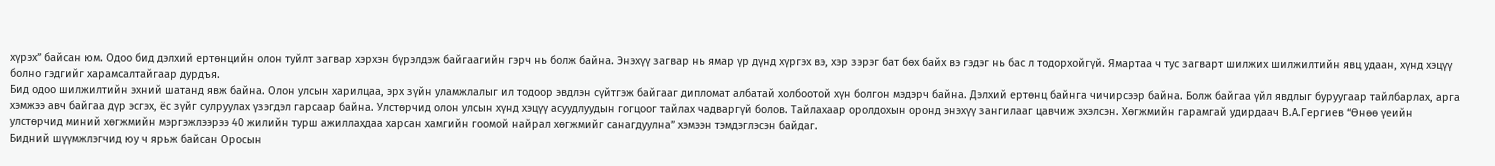хүрэх” байсан юм. Одоо бид дэлхий ертөнцийн олон туйлт загвар хэрхэн бүрэлдэж байгаагийн гэрч нь болж байна. Энэхүү загвар нь ямар үр дүнд хүргэх вэ, хэр зэрэг бат бөх байх вэ гэдэг нь бас л тодорхойгүй. Ямартаа ч тус загварт шилжих шилжилтийн явц удаан, хүнд хэцүү болно гэдгийг харамсалтайгаар дурдъя.
Бид одоо шилжилтийн эхний шатанд явж байна. Олон улсын харилцаа, эрх зүйн уламжлалыг ил тодоор эвдлэн сүйтгэж байгааг дипломат албатай холбоотой хүн болгон мэдэрч байна. Дэлхий ертөнц байнга чичирсээр байна. Болж байгаа үйл явдлыг буруугаар тайлбарлах, арга хэмжээ авч байгаа дүр эсгэх, ёс зүйг сулруулах үзэгдэл гарсаар байна. Улстөрчид олон улсын хүнд хэцүү асуудлуудын гогцоог тайлах чадваргүй болов. Тайлахаар оролдохын оронд энэхүү зангилааг цавчиж эхэлсэн. Хөгжмийн гарамгай удирдаач В.А.Гергиев “Өнөө үеийн улстөрчид миний хөгжмийн мэргэжлээрээ 40 жилийн турш ажиллахдаа харсан хамгийн гоомой найрал хөгжмийг санагдуулна” хэмээн тэмдэглэсэн байдаг.
Бидний шүүмжлэгчид юу ч ярьж байсан Оросын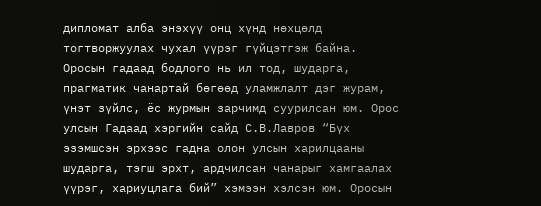дипломат алба энэхүү онц хүнд нөхцөлд тогтворжуулах чухал үүрэг гүйцэтгэж байна. Оросын гадаад бодлого нь ил тод, шударга, прагматик чанартай бөгөөд уламжлалт дэг журам, үнэт зүйлс, ёс журмын зарчимд суурилсан юм. Орос улсын Гадаад хэргийн сайд С.В.Лавров “Бүх эзэмшсэн эрхээс гадна олон улсын харилцааны шударга, тэгш эрхт, ардчилсан чанарыг хамгаалах үүрэг, хариуцлага бий” хэмээн хэлсэн юм. Оросын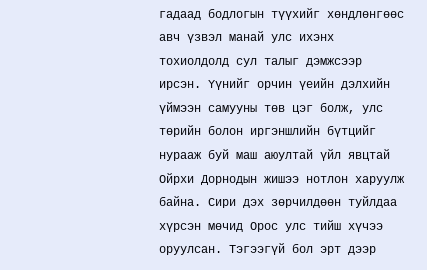гадаад бодлогын түүхийг хөндлөнгөөс авч үзвэл манай улс ихэнх тохиолдолд сул талыг дэмжсээр ирсэн. Үүнийг орчин үеийн дэлхийн үймээн самууны төв цэг болж, улс төрийн болон иргэншлийн бүтцийг нурааж буй маш аюултай үйл явцтай Ойрхи Дорнодын жишээ нотлон харуулж байна. Сири дэх зөрчилдөөн туйлдаа хүрсэн мөчид Орос улс тийш хүчээ оруулсан. Тэгээгүй бол эрт дээр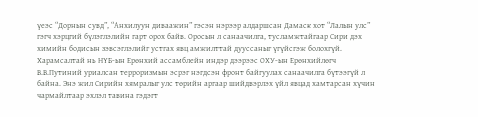үеэс “Дорнын сувд”, “Анхилуун диваажин” гэсэн нэрээр алдаршсан Дамаск хот “Лалын улс” гэгч хэрцгий бүлэглэлийн гарт орох байв. Оросын л санаачилга, тусламжтайгаар Сири дэх химийн бодисын зэвсэглэлийг устгах явц амжилттай дууссаныг үгүйсгэж болохгүй. Харамсалтай нь НҮБ-ын Ерөнхий ассамблейн индэр дээрээс ОХУ-ын Ерөнхийлөгч В.В.Путиний уриалсан терроризмын эсрэг нэгдсэн фронт байгуулах санаачилга бүтээгүй л байна. Энэ жил Сирийн хямралыг улс төрийн аргаар шийдвэрлэх үйл явцад хамтарсан хүчин чармайлтаар эхлэл тавина гэдэгт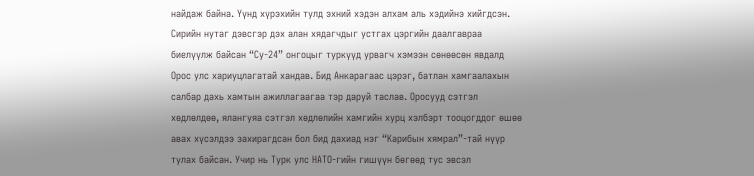найдаж байна. Үүнд хүрэхийн тулд эхний хэдэн алхам аль хэдийнэ хийгдсэн.
Сирийн нутаг дэвсгэр дэх алан хядагчдыг устгах цэргийн даалгавраа биелүүлж байсан “Су-24” онгоцыг туркүүд урвагч хэмээн сөнөөсөн явдалд Орос улс хариуцлагатай хандав. Бид Анкарагаас цэрэг, батлан хамгаалахын салбар дахь хамтын ажиллагаагаа тэр даруй таслав. Оросууд сэтгэл хөдлөлдөө, ялангуяа сэтгэл хөдлөлийн хамгийн хурц хэлбэрт тооцогддог өшөө авах хүсэлдээ захирагдсан бол бид дахиад нэг “Карибын хямрал”-тай нүүр тулах байсан. Учир нь Турк улс НАТО-гийн гишүүн бөгөөд тус эвсэл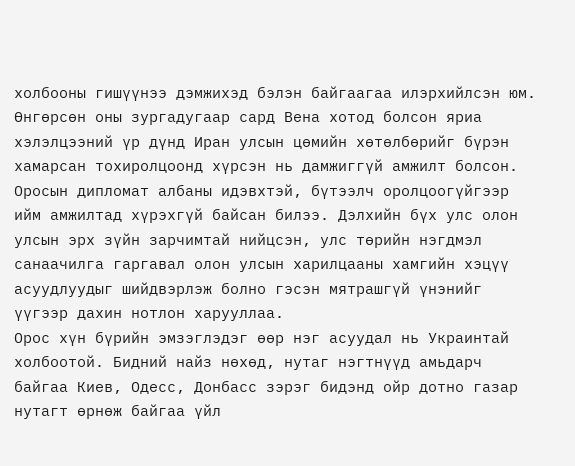холбооны гишүүнээ дэмжихэд бэлэн байгаагаа илэрхийлсэн юм.
Өнгөрсөн оны зургадугаар сард Вена хотод болсон яриа хэлэлцээний үр дүнд Иран улсын цөмийн хөтөлбөрийг бүрэн хамарсан тохиролцоонд хүрсэн нь дамжиггүй амжилт болсон. Оросын дипломат албаны идэвхтэй, бүтээлч оролцоогүйгээр ийм амжилтад хүрэхгүй байсан билээ. Дэлхийн бүх улс олон улсын эрх зүйн зарчимтай нийцсэн, улс төрийн нэгдмэл санаачилга гаргавал олон улсын харилцааны хамгийн хэцүү асуудлуудыг шийдвэрлэж болно гэсэн мятрашгүй үнэнийг үүгээр дахин нотлон харууллаа.
Орос хүн бүрийн эмзэглэдэг өөр нэг асуудал нь Украинтай холбоотой. Бидний найз нөхөд, нутаг нэгтнүүд амьдарч байгаа Киев, Одесс, Донбасс зэрэг бидэнд ойр дотно газар нутагт өрнөж байгаа үйл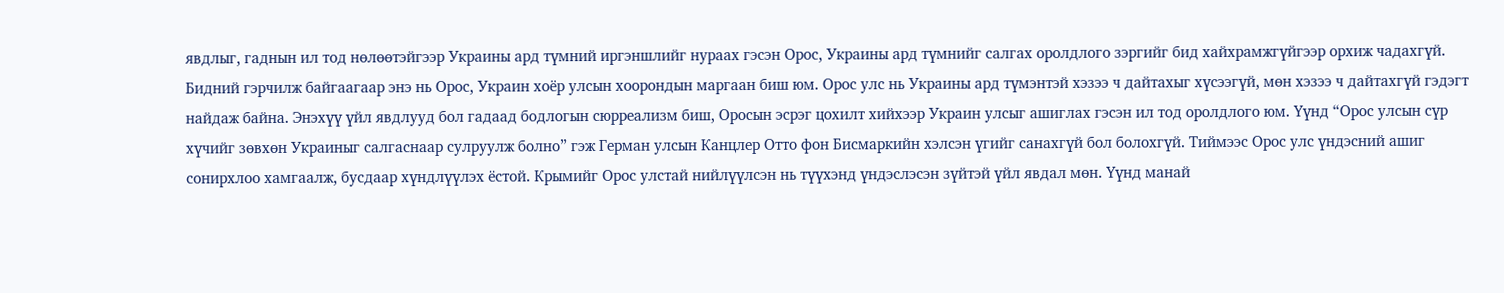явдлыг, гаднын ил тод нөлөөтэйгээр Украины ард түмний иргэншлийг нураах гэсэн Орос, Украины ард түмнийг салгах оролдлого зэргийг бид хайхрамжгүйгээр орхиж чадахгүй. Бидний гэрчилж байгаагаар энэ нь Орос, Украин хоёр улсын хоорондын маргаан биш юм. Орос улс нь Украины ард түмэнтэй хэзээ ч дайтахыг хүсээгүй, мөн хэзээ ч дайтахгүй гэдэгт найдаж байна. Энэхүү үйл явдлууд бол гадаад бодлогын сюрреализм биш, Оросын эсрэг цохилт хийхээр Украин улсыг ашиглах гэсэн ил тод оролдлого юм. Үүнд “Орос улсын сүр хүчийг зөвхөн Украиныг салгаснаар сулруулж болно” гэж Герман улсын Канцлер Отто фон Бисмаркийн хэлсэн үгийг санахгүй бол болохгүй. Тиймээс Орос улс үндэсний ашиг сонирхлоо хамгаалж, бусдаар хүндлүүлэх ёстой. Крымийг Орос улстай нийлүүлсэн нь түүхэнд үндэслэсэн зүйтэй үйл явдал мөн. Үүнд манай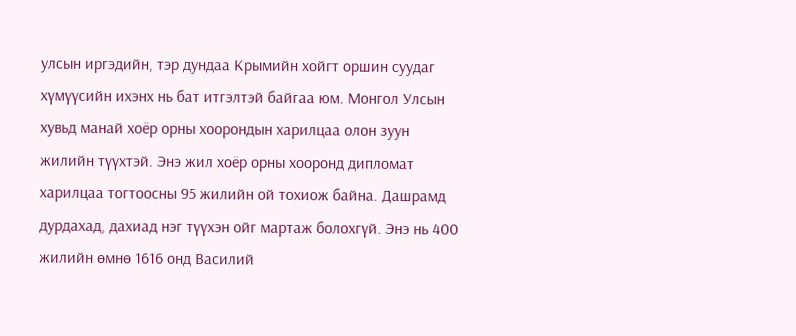улсын иргэдийн, тэр дундаа Крымийн хойгт оршин суудаг хүмүүсийн ихэнх нь бат итгэлтэй байгаа юм. Монгол Улсын хувьд манай хоёр орны хоорондын харилцаа олон зуун жилийн түүхтэй. Энэ жил хоёр орны хооронд дипломат харилцаа тогтоосны 95 жилийн ой тохиож байна. Дашрамд дурдахад, дахиад нэг түүхэн ойг мартаж болохгүй. Энэ нь 400 жилийн өмнө 1616 онд Василий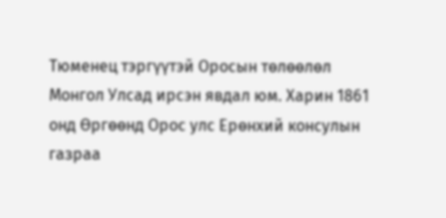Тюменец тэргүүтэй Оросын төлөөлөл Монгол Улсад ирсэн явдал юм. Харин 1861 онд Өргөөнд Орос улс Ерөнхий консулын газраа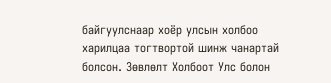байгуулснаар хоёр улсын холбоо харилцаа тогтвортой шинж чанартай болсон. Зөвлөлт Холбоот Улс болон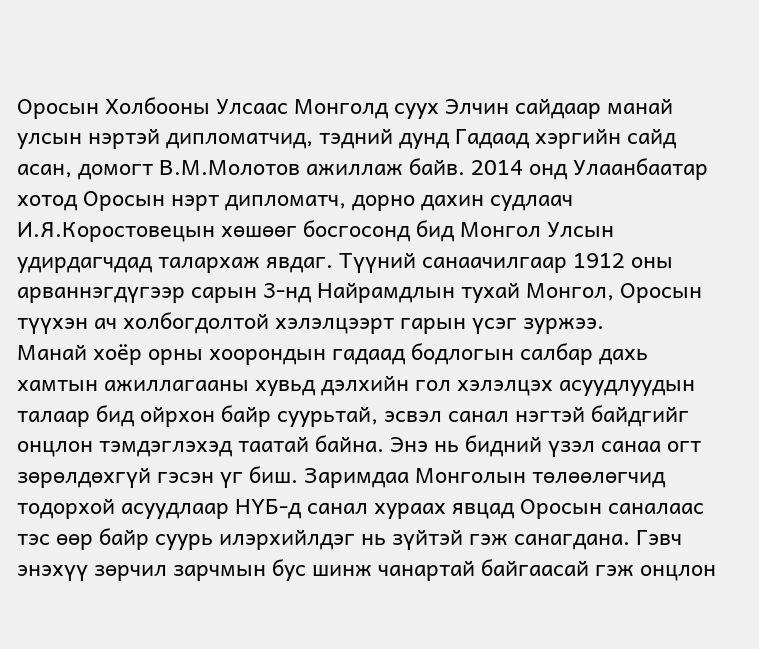Оросын Холбооны Улсаас Монголд суух Элчин сайдаар манай улсын нэртэй дипломатчид, тэдний дунд Гадаад хэргийн сайд асан, домогт В.М.Молотов ажиллаж байв. 2014 онд Улаанбаатар хотод Оросын нэрт дипломатч, дорно дахин судлаач И.Я.Коростовецын хөшөөг босгосонд бид Монгол Улсын удирдагчдад талархаж явдаг. Түүний санаачилгаар 1912 оны арваннэгдүгээр сарын 3-нд Найрамдлын тухай Монгол, Оросын түүхэн ач холбогдолтой хэлэлцээрт гарын үсэг зуржээ.
Манай хоёр орны хоорондын гадаад бодлогын салбар дахь хамтын ажиллагааны хувьд дэлхийн гол хэлэлцэх асуудлуудын талаар бид ойрхон байр суурьтай, эсвэл санал нэгтэй байдгийг онцлон тэмдэглэхэд таатай байна. Энэ нь бидний үзэл санаа огт зөрөлдөхгүй гэсэн үг биш. Заримдаа Монголын төлөөлөгчид тодорхой асуудлаар НҮБ-д санал хураах явцад Оросын саналаас тэс өөр байр суурь илэрхийлдэг нь зүйтэй гэж санагдана. Гэвч энэхүү зөрчил зарчмын бус шинж чанартай байгаасай гэж онцлон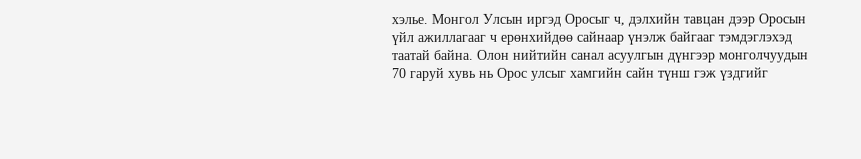хэлье. Монгол Улсын иргэд Оросыг ч, дэлхийн тавцан дээр Оросын үйл ажиллагааг ч ерөнхийдөө сайнаар үнэлж байгааг тэмдэглэхэд таатай байна. Олон нийтийн санал асуулгын дүнгээр монголчуудын 70 гаруй хувь нь Орос улсыг хамгийн сайн түнш гэж үздгийг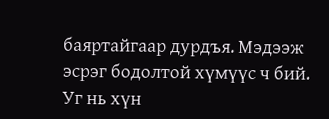баяртайгаар дурдъя. Мэдээж эсрэг бодолтой хүмүүс ч бий. Уг нь хүн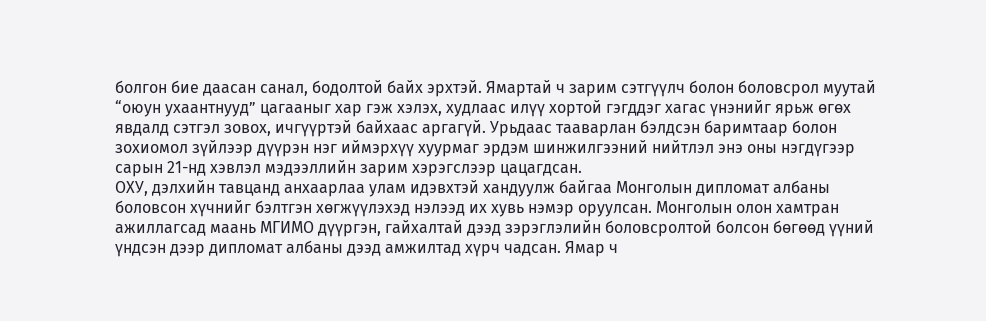болгон бие даасан санал, бодолтой байх эрхтэй. Ямартай ч зарим сэтгүүлч болон боловсрол муутай “оюун ухаантнууд” цагааныг хар гэж хэлэх, худлаас илүү хортой гэгддэг хагас үнэнийг ярьж өгөх явдалд сэтгэл зовох, ичгүүртэй байхаас аргагүй. Урьдаас тааварлан бэлдсэн баримтаар болон зохиомол зүйлээр дүүрэн нэг иймэрхүү хуурмаг эрдэм шинжилгээний нийтлэл энэ оны нэгдүгээр сарын 21-нд хэвлэл мэдээллийн зарим хэрэгслээр цацагдсан.
ОХУ, дэлхийн тавцанд анхаарлаа улам идэвхтэй хандуулж байгаа Монголын дипломат албаны боловсон хүчнийг бэлтгэн хөгжүүлэхэд нэлээд их хувь нэмэр оруулсан. Монголын олон хамтран ажиллагсад маань МГИМО дүүргэн, гайхалтай дээд зэрэглэлийн боловсролтой болсон бөгөөд үүний үндсэн дээр дипломат албаны дээд амжилтад хүрч чадсан. Ямар ч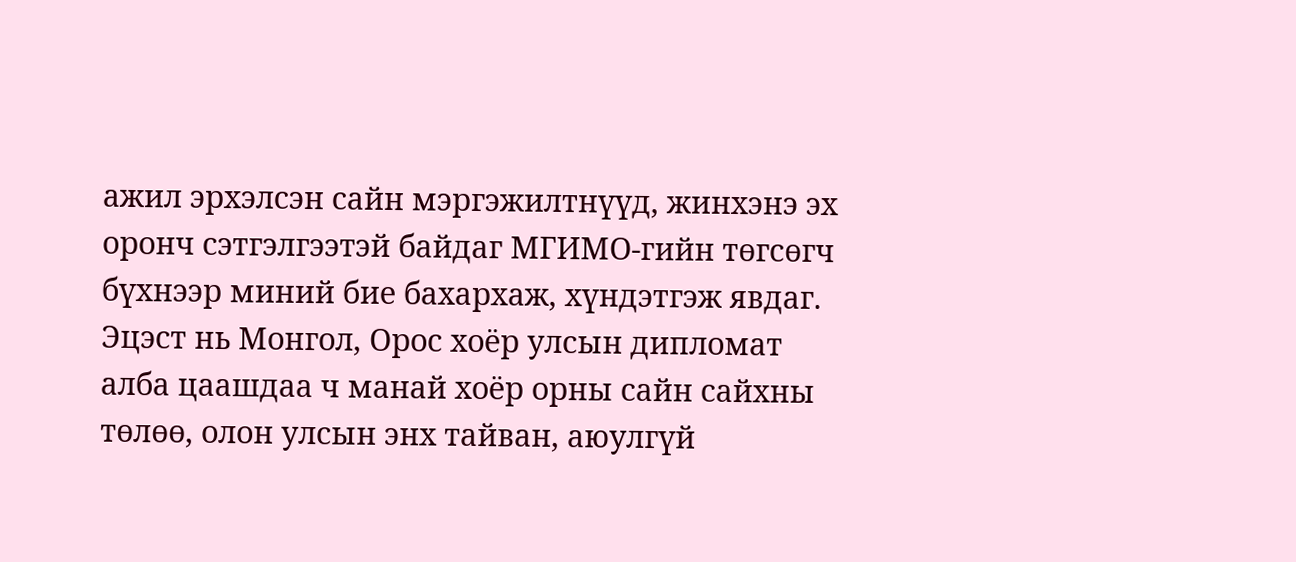ажил эрхэлсэн сайн мэргэжилтнүүд, жинхэнэ эх оронч сэтгэлгээтэй байдаг МГИМО-гийн төгсөгч бүхнээр миний бие бахархаж, хүндэтгэж явдаг.
Эцэст нь Монгол, Орос хоёр улсын дипломат алба цаашдаа ч манай хоёр орны сайн сайхны төлөө, олон улсын энх тайван, аюулгүй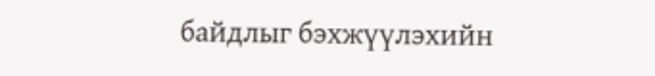байдлыг бэхжүүлэхийн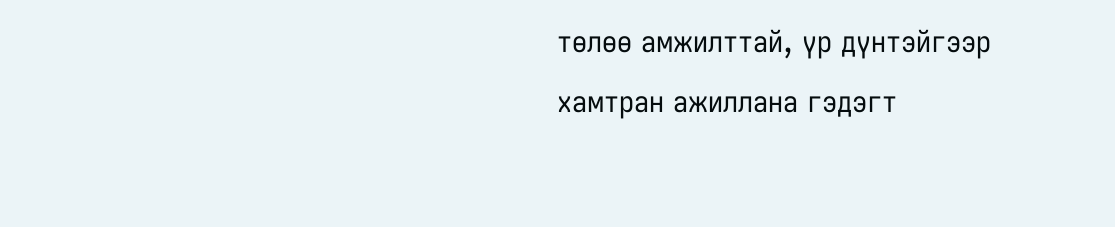төлөө амжилттай, үр дүнтэйгээр хамтран ажиллана гэдэгт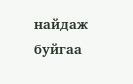найдаж буйгаа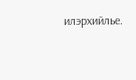илэрхийлье.